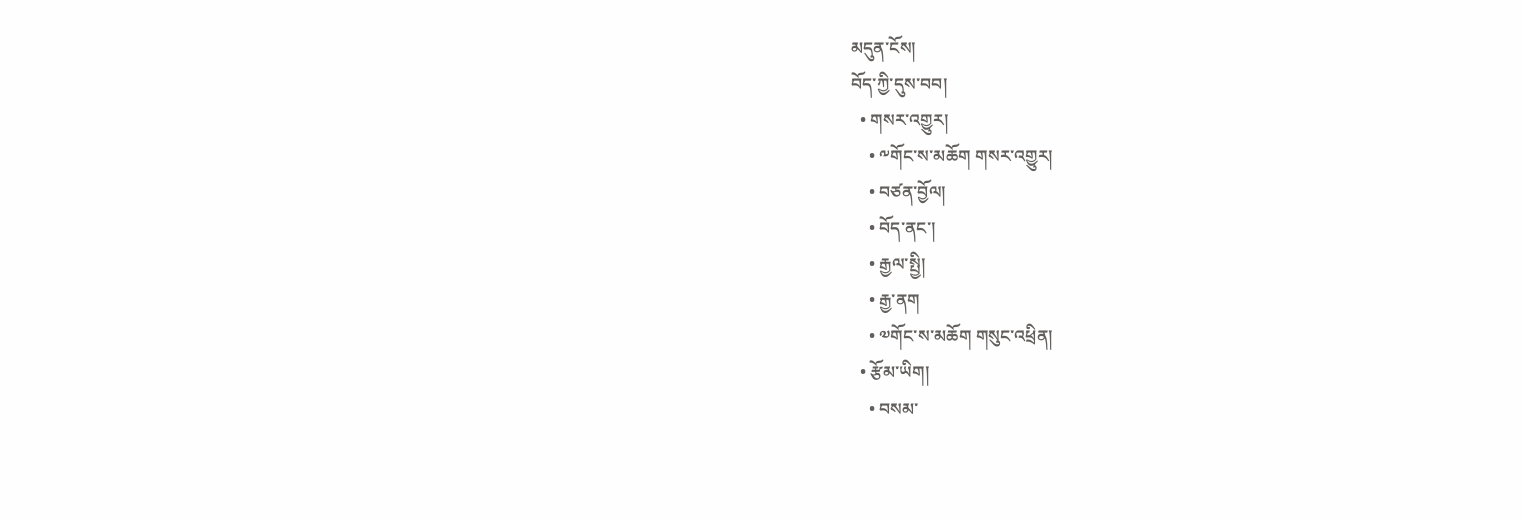མདུན་ངོས།
བོད་ཀྱི་དུས་བབ།
  • གསར་འགྱུར།
    • ༸གོང་ས་མཆོག གསར་འགྱུར།
    • བཙན་བྱོལ།
    • བོད་ནང་།
    • རྒྱལ་སྤྱི།
    • རྒྱ་ནག
    • ༧གོང་ས་མཆོག གསུང་འཕྲིན།
  • རྩོམ་ཡིག།
    • བསམ་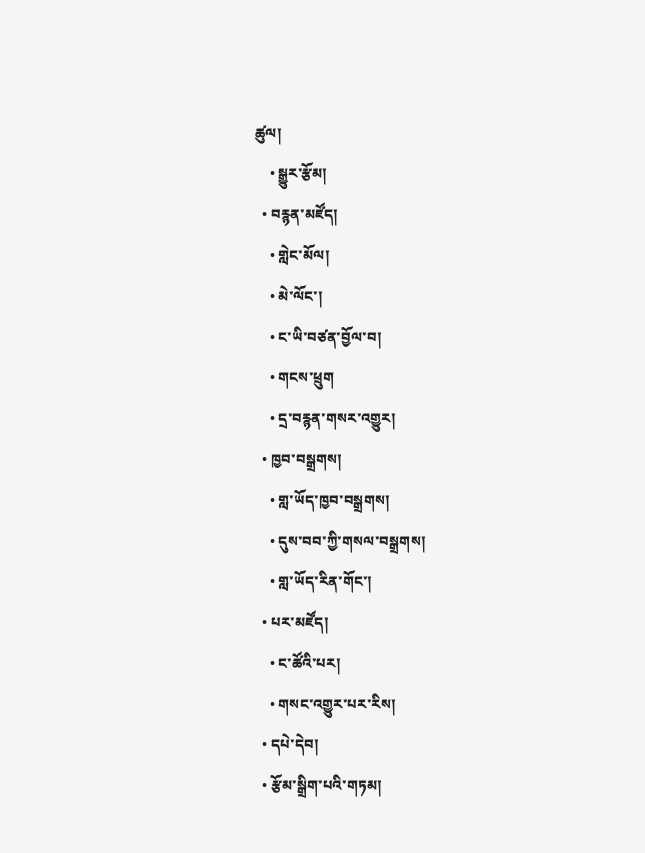ཚུལ།
    • སྒྱུར་རྩོམ།
  • བརྙན་མཛོད།
    • གླེང་མོལ།
    • མེ་ལོང་།
    • ང་ཡི་བཙན་བྱོལ་བ།
    • གངས་ཕྲུག
    • དྲ་བརྙན་གསར་འགྱུར།
  • ཁྱབ་བསྒྲགས།
    • གླ་ཡོད་ཁྱབ་བསྒྲགས།
    • དུས་བབ་ཀྱི་གསལ་བསྒྲགས།
    • གླ་ཡོད་རིན་གོང་།
  • པར་མཛོད།
    • ང་ཚོའི་པར།
    • གསང་འགྱུར་པར་རིས།
  • དཔེ་དེབ།
  • རྩོམ་སྒྲིག་པའི་གཏམ།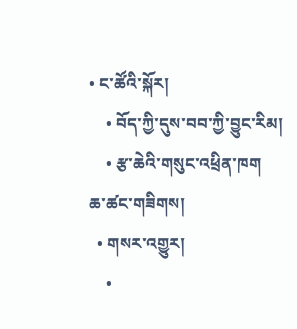• ང་ཚོའི་སྐོར།
    • བོད་ཀྱི་དུས་བབ་ཀྱི་བྱུང་རིམ།
    • རྩ་ཆེའི་གསུང་འཕྲིན་ཁག
ཆ་ཚང་གཟིགས།
  • གསར་འགྱུར།
    •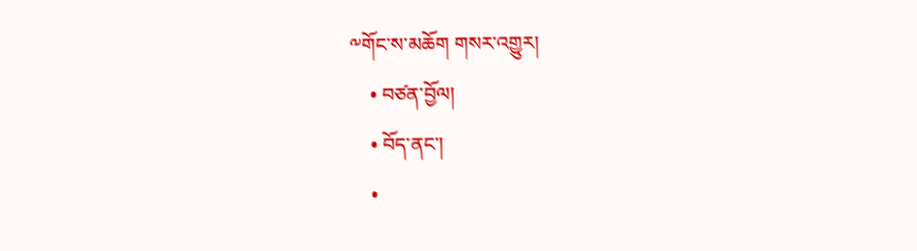༸གོང་ས་མཆོག གསར་འགྱུར།
    • བཙན་བྱོལ།
    • བོད་ནང་།
    •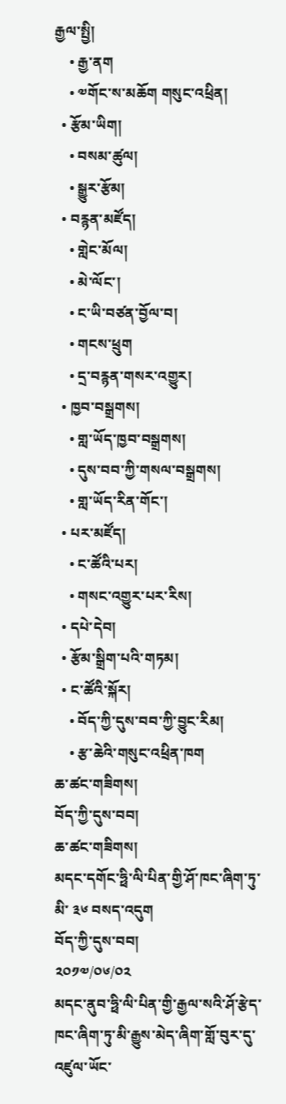རྒྱལ་སྤྱི།
    • རྒྱ་ནག
    • ༧གོང་ས་མཆོག གསུང་འཕྲིན།
  • རྩོམ་ཡིག།
    • བསམ་ཚུལ།
    • སྒྱུར་རྩོམ།
  • བརྙན་མཛོད།
    • གླེང་མོལ།
    • མེ་ལོང་།
    • ང་ཡི་བཙན་བྱོལ་བ།
    • གངས་ཕྲུག
    • དྲ་བརྙན་གསར་འགྱུར།
  • ཁྱབ་བསྒྲགས།
    • གླ་ཡོད་ཁྱབ་བསྒྲགས།
    • དུས་བབ་ཀྱི་གསལ་བསྒྲགས།
    • གླ་ཡོད་རིན་གོང་།
  • པར་མཛོད།
    • ང་ཚོའི་པར།
    • གསང་འགྱུར་པར་རིས།
  • དཔེ་དེབ།
  • རྩོམ་སྒྲིག་པའི་གཏམ།
  • ང་ཚོའི་སྐོར།
    • བོད་ཀྱི་དུས་བབ་ཀྱི་བྱུང་རིམ།
    • རྩ་ཆེའི་གསུང་འཕྲིན་ཁག
ཆ་ཚང་གཟིགས།
བོད་ཀྱི་དུས་བབ།
ཆ་ཚང་གཟིགས།
མདང་དགོང་ཧྥི་ལི་པིན་གྱི་ཤོ་ཁང་ཞིག་ཏུ་མི་ ༣༦ བསད་འདུག
བོད་ཀྱི་དུས་བབ།
༢༠༡༧/༠༦/༠༢
མདང་ནུབ་ཧྥི་ལི་པིན་གྱི་རྒྱལ་སའི་ཤོ་རྩེད་ཁང་ཞིག་ཏུ་མི་རྒྱུས་མེད་ཞིག་གློ་བུར་དུ་འཛུལ་ཡོང་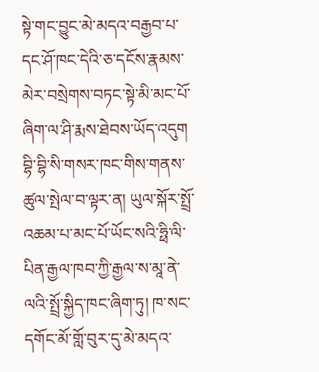སྟེ་གང་བྱུང་མེ་མདའ་བརྒྱབ་པ་དང་ཤོ་ཁང་དེའི་ཅ་དངོས་རྣམས་མེར་བསྲེགས་བཏང་སྟེ་མི་མང་པོ་ཞིག་ལ་ཤི་རྨས་ཐེབས་ཡོད་འདུག
བྷི་བྷི་སི་གསར་ཁང་གིས་གནས་ཚུལ་སྤེལ་བ་ལྟར་ན། ཡུལ་སྐོར་སྤྲོ་འཆམ་པ་མང་པོ་ཡོང་སའི་ཧྥི་ལི་པིན་རྒྱལ་ཁབ་ཀྱི་རྒྱལ་ས་མཱ་ནེ་ལའི་སྤྲོ་སྐྱིད་ཁང་ཞིག་ཏུ། ཁ་སང་དགོང་མོ་གློ་བུར་དུ་མེ་མདའ་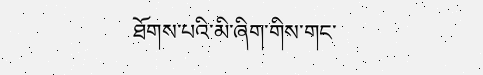ཐོགས་པའི་མི་ཞིག་གིས་གང་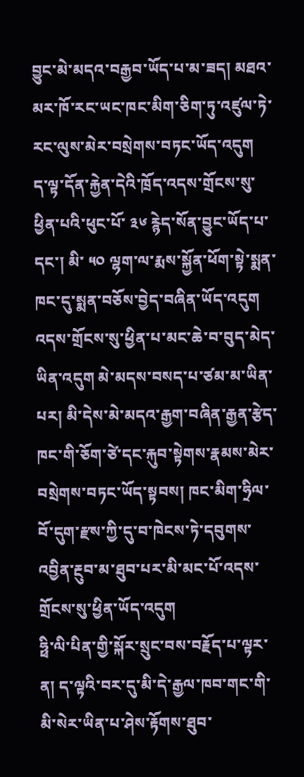བྱུང་མེ་མདའ་བརྒྱབ་ཡོད་པ་མ་ཟད། མཐའ་མར་ཁོ་རང་ཡང་ཁང་མིག་ཅིག་ཏུ་འཛུལ་ཏེ་རང་ལུས་མེར་བསྲེགས་བཏང་ཡོད་འདུག
ད་ལྟ་དོན་རྐྱེན་དེའི་ཁྲོད་འདས་གྲོངས་སུ་ཕྱིན་པའི་ཕུང་པོ་ ༣༦ རྙེད་སོན་བྱུང་ཡོད་པ་དང་། མི་ ༥༠ ལྷག་ལ་རྨས་སྐྱོན་ཕོག་སྟེ་སྨན་ཁང་དུ་སྨན་བཅོས་བྱེད་བཞིན་ཡོད་འདུག འདས་གྲོངས་སུ་ཕྱིན་པ་མང་ཆེ་བ་བུད་མེད་ཡིན་འདུག མེ་མདས་བསད་པ་ཙམ་མ་ཡིན་པར། མི་དེས་མེ་མདའ་རྒྱག་བཞིན་རྒྱན་རྩེད་ཁང་གི་ཅོག་ཙེ་དང་རྐུབ་སྟེགས་རྣམས་མེར་བསྲེགས་བཏང་ཡོད་སྟབས། ཁང་མིག་ཧྲིལ་བོ་དུག་རྫས་ཀྱི་དུ་བ་ཁེངས་ཏེ་དབུགས་འབྱིན་རྔུབ་མ་ཐུབ་པར་མི་མང་པོ་འདས་གྲོངས་སུ་ཕྱིན་ཡོད་འདུག
ཧྥི་ལི་པིན་གྱི་སྐོར་སྲུང་བས་བརྗོད་པ་ལྟར་ན། ད་ལྟའི་བར་དུ་མི་དེ་རྒྱལ་ཁབ་གང་གི་མི་སེར་ཡིན་པ་ཤེས་རྟོགས་ཐུབ་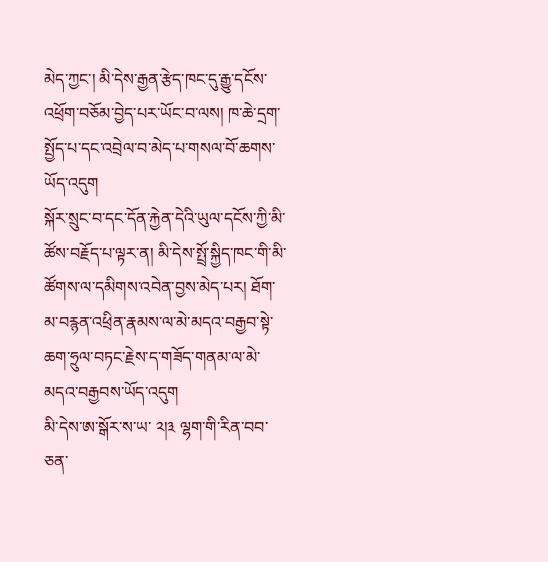མེད་ཀྱང་། མི་དེས་རྒྱན་རྩེད་ཁང་དུ་རྒྱུ་དངོས་འཕྲོག་བཅོམ་བྱེད་པར་ཡོང་བ་ལས། ཁ་ཆེ་དྲག་སྤྱོད་པ་དང་འབྲེལ་བ་མེད་པ་གསལ་བོ་ཆགས་ཡོད་འདུག
སྐོར་སྲུང་བ་དང་དོན་རྐྱེན་དེའི་ཡུལ་དངོས་ཀྱི་མི་ཚོས་བརྗོད་པ་ལྟར་ན། མི་དེས་སྤྲོ་སྐྱིད་ཁང་གི་མི་ཚོགས་ལ་དམིགས་འབེན་བྱས་མེད་པར། ཐོག་མ་བརྙན་འཕྲིན་རྣམས་ལ་མེ་མདའ་བརྒྱབ་སྟེ་ཆག་ཧྲུལ་བཏང་རྗེས་ད་གཟོད་གནམ་ལ་མེ་མདའ་བརྒྱབས་ཡོད་འདུག
མི་དེས་ཨ་སྒོར་ས་ཡ་ ༢།༣ ལྷག་གི་རིན་བབ་ཅན་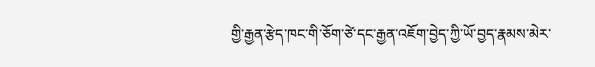གྱི་རྒྱན་རྩེད་ཁང་གི་ཅོག་ཙེ་དང་རྒྱན་འཇོག་བྱེད་ཀྱི་ཡོ་བྱད་རྣམས་མེར་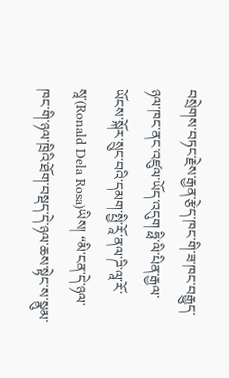བསྲེགས་བཏང་རྗེས་རྒྱན་རྩེད་ཁང་གི་ཟ་ཁང་བརྒྱུད་ཉལ་ཁང་ནང་འཛུལ་ཡོད་འདུག ཧྥི་ལི་པིན་རྒྱལ་ཡོངས་སྐོར་སྲུང་བའི་དམག་སྤྱི་རཱོ་ནལ་ཌི་ལཱ་རོ་སཱ་(Ronald Dela Rosa)ཡིས། “མི་ངན་དེ་ཉལ་ཁང་གི་ཉལ་ཁྲིའི་ཐོག་བསྡད་དེ་ཉལ་ཆས་སྟེང་ས་སྣུམ་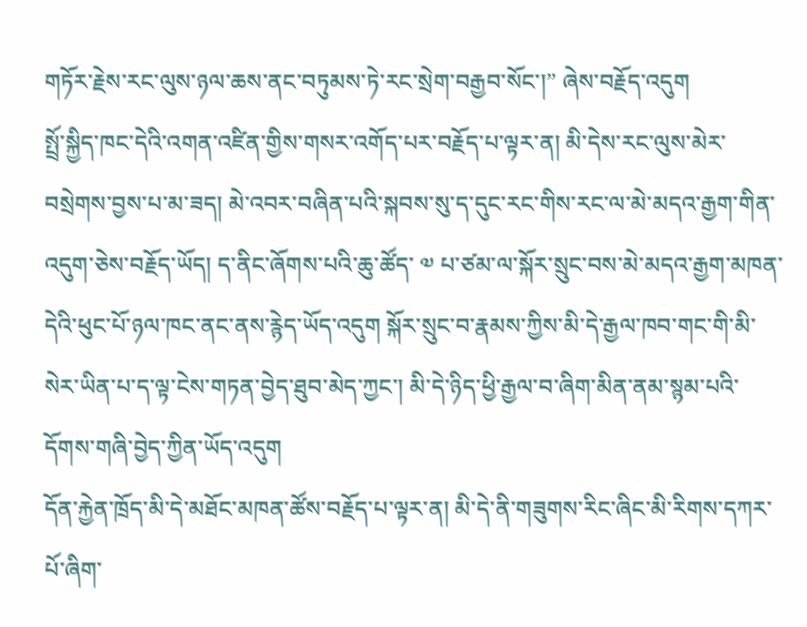གཏོར་རྗེས་རང་ལུས་ཉལ་ཆས་ནང་བཏུམས་ཏེ་རང་སྲེག་བརྒྱབ་སོང་།” ཞེས་བརྗོད་འདུག
སྤྲོ་སྐྱིད་ཁང་དེའི་འགན་འཛིན་གྱིས་གསར་འགོད་པར་བརྗོད་པ་ལྟར་ན། མི་དེས་རང་ལུས་མེར་བསྲེགས་བྱས་པ་མ་ཟད། མེ་འབར་བཞིན་པའི་སྐབས་སུ་ད་དུང་རང་གིས་རང་ལ་མེ་མདའ་རྒྱག་གིན་འདུག་ཅེས་བརྗོད་ཡོད། ད་ནིང་ཞོགས་པའི་ཆུ་ཚོད་ ༧ པ་ཙམ་ལ་སྐོར་སྲུང་བས་མེ་མདའ་རྒྱག་མཁན་དེའི་ཕུང་པོ་ཉལ་ཁང་ནང་ནས་རྙེད་ཡོད་འདུག སྐོར་སྲུང་བ་རྣམས་ཀྱིས་མི་དེ་རྒྱལ་ཁབ་གང་གི་མི་སེར་ཡིན་པ་ད་ལྟ་ངེས་གཏན་བྱེད་ཐུབ་མེད་ཀྱང་། མི་དེ་ཉིད་ཕྱི་རྒྱལ་བ་ཞིག་མིན་ནམ་སྙམ་པའི་དོགས་གཞི་བྱེད་ཀྱིན་ཡོད་འདུག
དོན་རྐྱེན་ཁྲོད་མི་དེ་མཐོང་མཁན་ཚོས་བརྗོད་པ་ལྟར་ན། མི་དེ་ནི་གཟུགས་རིང་ཞིང་མི་རིགས་དཀར་པོ་ཞིག་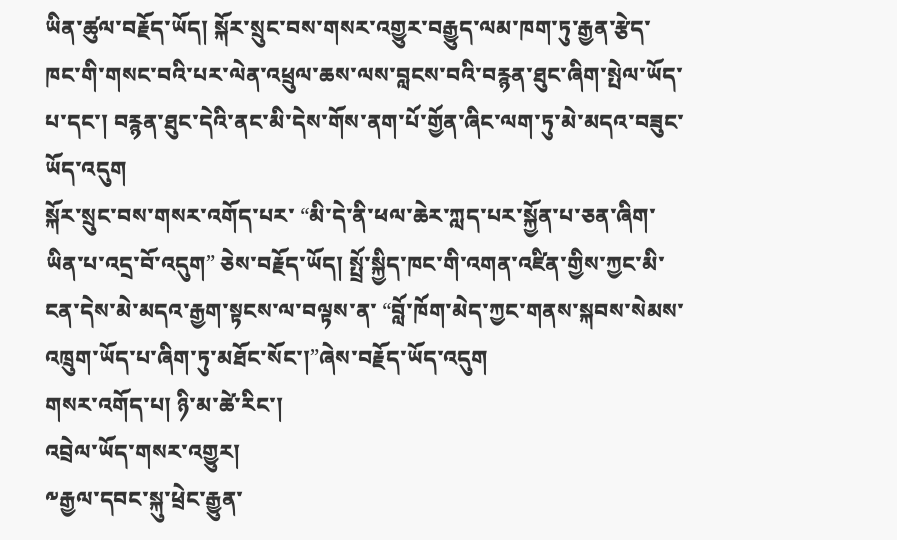ཡིན་ཚུལ་བརྗོད་ཡོད། སྐོར་སྲུང་བས་གསར་འགྱུར་བརྒྱུད་ལམ་ཁག་ཏུ་རྒྱན་རྩེད་ཁང་གི་གསང་བའི་པར་ལེན་འཕྲུལ་ཆས་ལས་བླངས་བའི་བརྙན་ཐུང་ཞིག་སྤེལ་ཡོད་པ་དང་། བརྙན་ཐུང་དེའི་ནང་མི་དེས་གོས་ནག་པོ་གྱོན་ཞིང་ལག་ཏུ་མེ་མདའ་བཟུང་ཡོད་འདུག
སྐོར་སྲུང་བས་གསར་འགོད་པར་ “མི་དེ་ནི་ཕལ་ཆེར་ཀླད་པར་སྐྱོན་པ་ཅན་ཞིག་ཡིན་པ་འདྲ་བོ་འདུག” ཅེས་བརྗོད་ཡོད། སྤྲོ་སྐྱིད་ཁང་གི་འགན་འཛིན་གྱིས་ཀྱང་མི་ངན་དེས་མེ་མདའ་རྒྱག་སྟངས་ལ་བལྟས་ན་ “བློ་ཁོག་མེད་ཀྱང་གནས་སྐབས་སེམས་འཁྲུག་ཡོད་པ་ཞིག་ཏུ་མཐོང་སོང་།”ཞེས་བརྗོད་ཡོད་འདུག
གསར་འགོད་པ། ཉི་མ་ཚེ་རིང་།
འབྲེལ་ཡོད་གསར་འགྱུར།
༸རྒྱལ་དབང་སྐུ་ཕྲེང་རྒྱུན་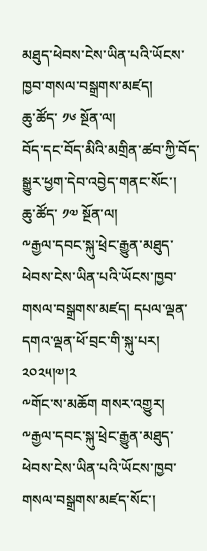མཐུད་ཕེབས་ངེས་ཡིན་པའི་ཡོངས་ཁྱབ་གསལ་བསྒྲགས་མཛད།
ཆུ་ཚོད་ ༡༦ སྔོན་ལ།
བོད་དང་བོད་མིའི་མགྲིན་ཚབ་ཀྱི་བོད་སྒྱུར་ཕྱག་དེབ་འབྱེད་གནང་སོང་།
ཆུ་ཚོད་ ༡༧ སྔོན་ལ།
༸རྒྱལ་དབང་སྐུ་ཕྲེང་རྒྱུན་མཐུད་ཕེབས་ངེས་ཡིན་པའི་ཡོངས་ཁྱབ་གསལ་བསྒྲགས་མཛད། དཔལ་ལྡན་དགའ་ལྡན་ཕོ་བྲང་གི་སྐུ་པར། ༢༠༢༥།༧།༢
༸གོང་ས་མཆོག གསར་འགྱུར།
༸རྒྱལ་དབང་སྐུ་ཕྲེང་རྒྱུན་མཐུད་ཕེབས་ངེས་ཡིན་པའི་ཡོངས་ཁྱབ་གསལ་བསྒྲགས་མཛད་སོང་།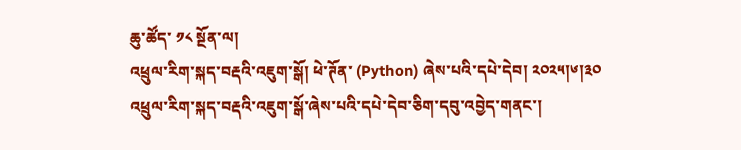ཆུ་ཚོད་ ༡༨ སྔོན་ལ།
འཕྲུལ་རིག་སྐད་བརྡའི་འཇུག་སྒོ། ཕེ་ཊོན་ (Python) ཞེས་པའི་དཔེ་དེབ། ༢༠༢༥།༦།༣༠
འཕྲུལ་རིག་སྐད་བརྡའི་འཇུག་སྒོ་ཞེས་པའི་དཔེ་དེབ་ཅིག་དབུ་འབྱེད་གནང་།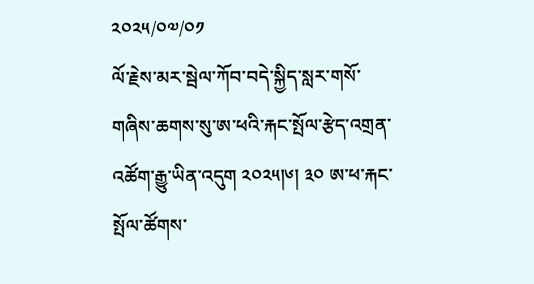༢༠༢༥/༠༧/༠༡
ལོ་རྗེས་མར་སྦེལ་ཀོབ་བདེ་སྐྱིད་སླར་གསོ་གཞིས་ཆགས་སུ་ཨ་ཕའི་རྐང་སྤོལ་རྩེད་འགྲན་འཚོག་རྒྱུ་ཡིན་འདུག ༢༠༢༥།༦། ༣༠ ཨ་ཕ་རྐང་སྤོལ་ཚོགས་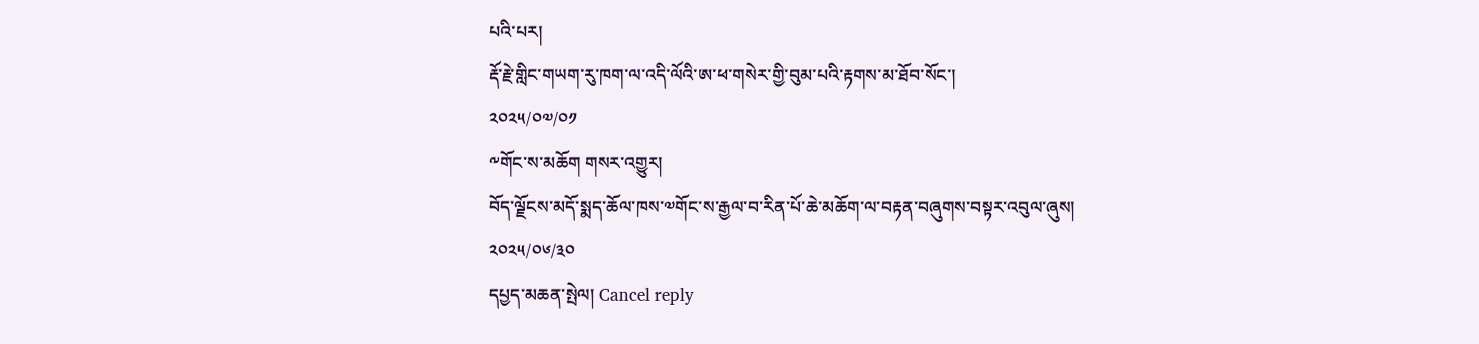པའི་པར།
རྡོ་རྗེ་གླིང་གཡག་རུ་ཁག་ལ་འདི་ལོའི་ཨ་ཕ་གསེར་གྱི་བུམ་པའི་རྟགས་མ་ཐོབ་སོང་།
༢༠༢༥/༠༧/༠༡
༸གོང་ས་མཆོག གསར་འགྱུར།
བོད་ལྗོངས་མདོ་སྨད་ཆོལ་ཁས་༧གོང་ས་རྒྱལ་བ་རིན་པོ་ཆེ་མཆོག་ལ་བརྟན་བཞུགས་བསྟར་འབུལ་ཞུས།
༢༠༢༥/༠༦/༣༠
དཔྱད་མཆན་སྤེལ། Cancel reply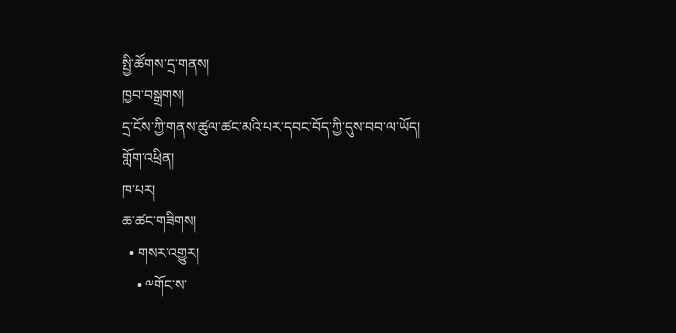སྤྱི་ཚོགས་དྲ་གནས།
ཁྱབ་བསྒྲགས།
དྲ་ངོས་ཀྱི་གནས་ཚུལ་ཚང་མའི་པར་དབང་བོད་ཀྱི་དུས་བབ་ལ་ཡོད།
གློག་འཕྲིན།
ཁ་པར།
ཆ་ཚང་གཟིགས།
  • གསར་འགྱུར།
    • ༸གོང་ས་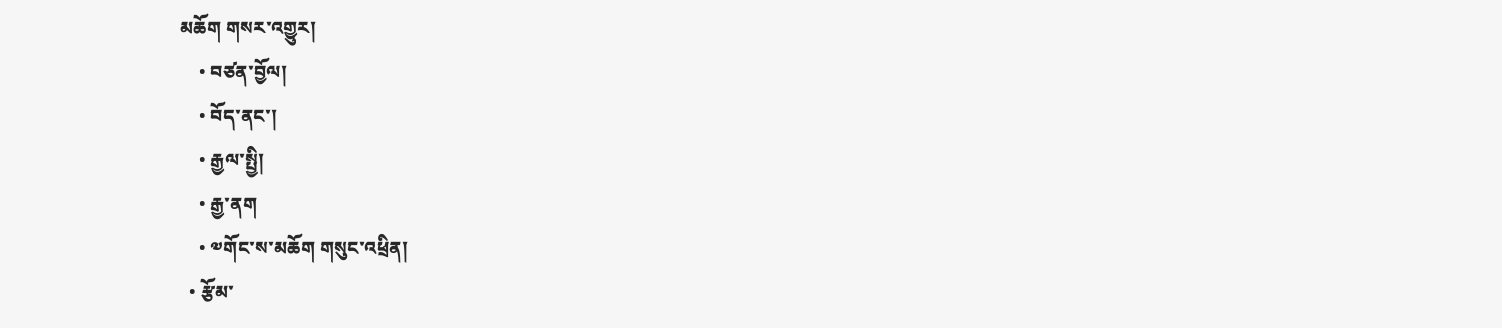མཆོག གསར་འགྱུར།
    • བཙན་བྱོལ།
    • བོད་ནང་།
    • རྒྱལ་སྤྱི།
    • རྒྱ་ནག
    • ༧གོང་ས་མཆོག གསུང་འཕྲིན།
  • རྩོམ་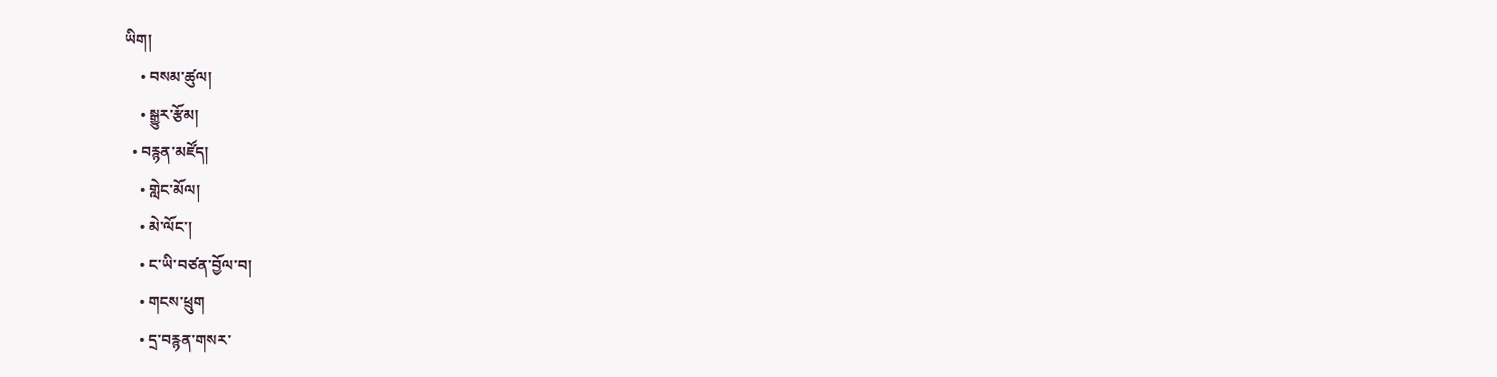ཡིག།
    • བསམ་ཚུལ།
    • སྒྱུར་རྩོམ།
  • བརྙན་མཛོད།
    • གླེང་མོལ།
    • མེ་ལོང་།
    • ང་ཡི་བཙན་བྱོལ་བ།
    • གངས་ཕྲུག
    • དྲ་བརྙན་གསར་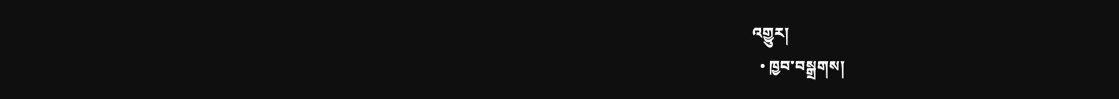འགྱུར།
  • ཁྱབ་བསྒྲགས།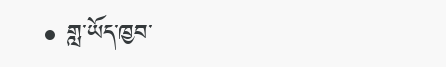• གླ་ཡོད་ཁྱབ་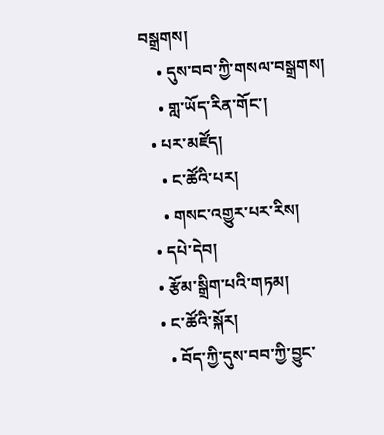བསྒྲགས།
    • དུས་བབ་ཀྱི་གསལ་བསྒྲགས།
    • གླ་ཡོད་རིན་གོང་།
  • པར་མཛོད།
    • ང་ཚོའི་པར།
    • གསང་འགྱུར་པར་རིས།
  • དཔེ་དེབ།
  • རྩོམ་སྒྲིག་པའི་གཏམ།
  • ང་ཚོའི་སྐོར།
    • བོད་ཀྱི་དུས་བབ་ཀྱི་བྱུང་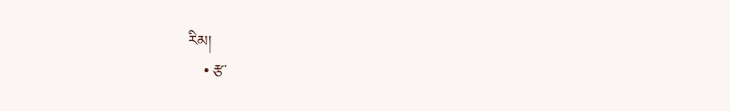རིམ།
    • རྩ་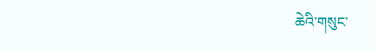ཆེའི་གསུང་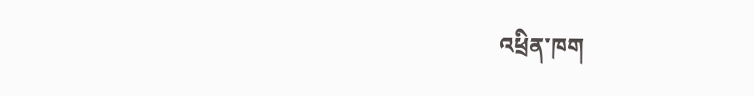འཕྲིན་ཁག